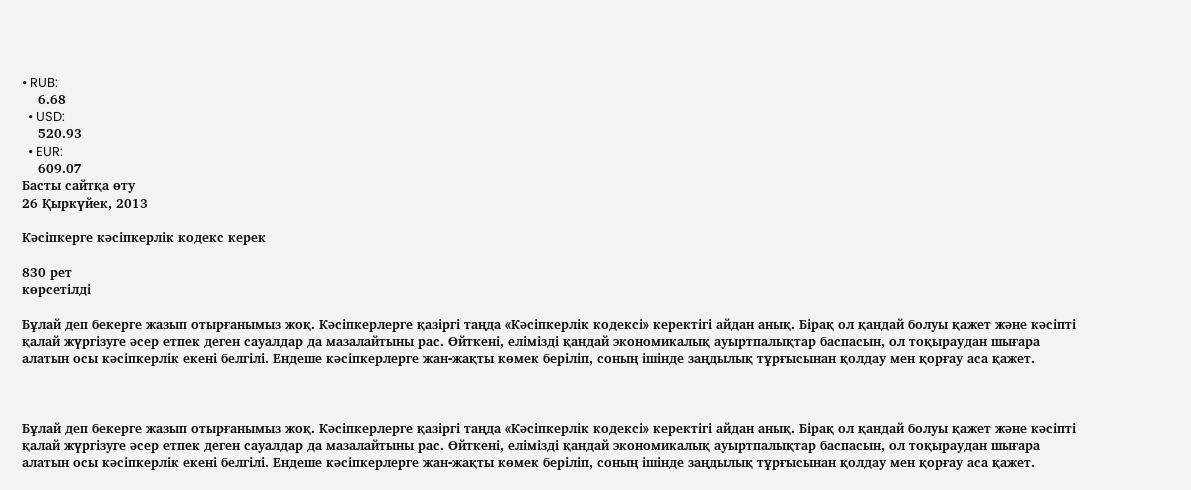• RUB:
    6.68
  • USD:
    520.93
  • EUR:
    609.07
Басты сайтқа өту
26 Қыркүйек, 2013

Кәсіпкерге кәсіпкерлік кодекс керек

830 рет
көрсетілді

Бұлай деп бекерге жазып отырғанымыз жоқ. Кәсіпкерлерге қазіргі таңда «Кәсіпкерлік кодексі» керектігі айдан анық. Бірақ ол қандай болуы қажет және кәсіпті қалай жүргізуге әсер етпек деген сауалдар да мазалайтыны рас. Өйткені, елімізді қандай экономикалық ауыртпалықтар баспасын, ол тоқыраудан шығара алатын осы кәсіпкерлік екені белгілі. Ендеше кәсіпкерлерге жан-жақты көмек беріліп, соның ішінде заңдылық тұрғысынан қолдау мен қорғау аса қажет.



Бұлай деп бекерге жазып отырғанымыз жоқ. Кәсіпкерлерге қазіргі таңда «Кәсіпкерлік кодексі» керектігі айдан анық. Бірақ ол қандай болуы қажет және кәсіпті қалай жүргізуге әсер етпек деген сауалдар да мазалайтыны рас. Өйткені, елімізді қандай экономикалық ауыртпалықтар баспасын, ол тоқыраудан шығара алатын осы кәсіпкерлік екені белгілі. Ендеше кәсіпкерлерге жан-жақты көмек беріліп, соның ішінде заңдылық тұрғысынан қолдау мен қорғау аса қажет.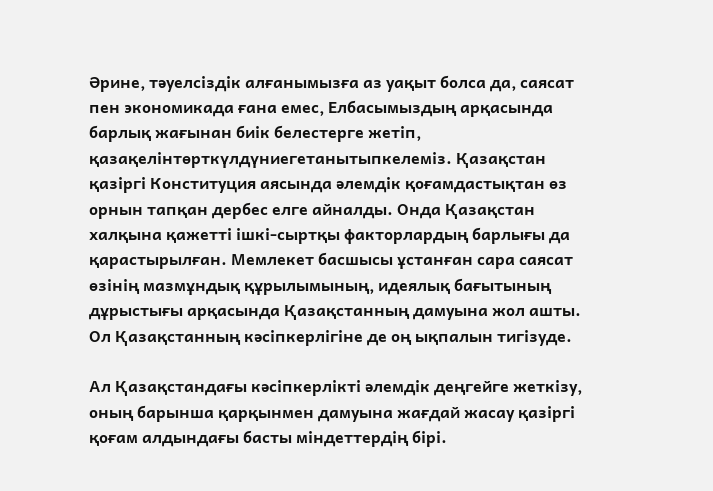Әрине, тәуелсіздік алғанымызға аз уақыт болса да, саясат пен экономикада ғана емес, Елбасымыздың арқасында барлық жағынан биік белестерге жетіп, қазақелінтөрткүлдүниегетанытыпкелеміз. Қазақстан қазіргі Конституция аясында әлемдік қоғамдастықтан өз орнын тапқан дербес елге айналды. Онда Қазақстан халқына қажетті ішкі-сыртқы факторлардың барлығы да қарастырылған. Мемлекет басшысы ұстанған сара саясат өзінің мазмұндық құрылымының, идеялық бағытының дұрыстығы арқасында Қазақстанның дамуына жол ашты. Ол Қазақстанның кәсіпкерлігіне де оң ықпалын тигізуде.

Ал Қазақстандағы кәсіпкерлікті әлемдік деңгейге жеткізу, оның барынша қарқынмен дамуына жағдай жасау қазіргі қоғам алдындағы басты міндеттердің бірі.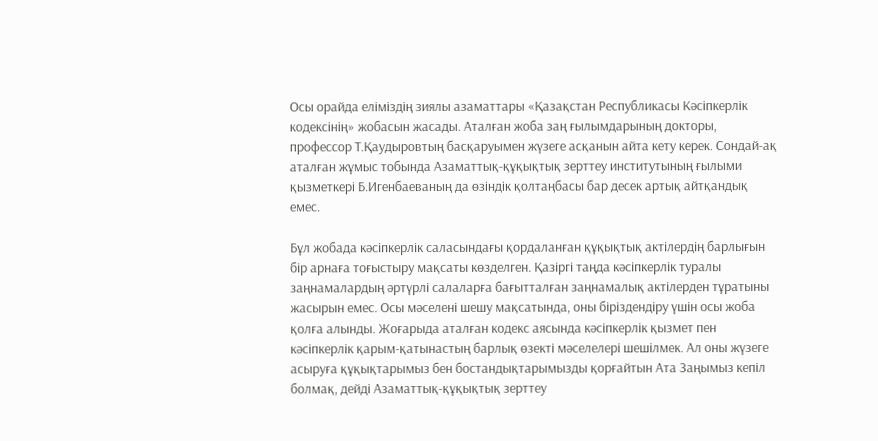Осы орайда еліміздің зиялы азаматтары «Қазақстан Республикасы Кәсіпкерлік кодексінің» жобасын жасады. Аталған жоба заң ғылымдарының докторы, профессор Т.Қаудыровтың басқаруымен жүзеге асқанын айта кету керек. Сондай-ақ аталған жұмыс тобында Азаматтық-құқықтық зерттеу институтының ғылыми қызметкері Б.Игенбаеваның да өзіндік қолтаңбасы бар десек артық айтқандық емес.

Бұл жобада кәсіпкерлік саласындағы қордаланған құқықтық актілердің барлығын бір арнаға тоғыстыру мақсаты көзделген. Қазіргі таңда кәсіпкерлік туралы заңнамалардың әртүрлі салаларға бағытталған заңнамалық актілерден тұратыны жасырын емес. Осы мәселені шешу мақсатында, оны біріздендіру үшін осы жоба қолға алынды. Жоғарыда аталған кодекс аясында кәсіпкерлік қызмет пен кәсіпкерлік қарым-қатынастың барлық өзекті мәселелері шешілмек. Ал оны жүзеге асыруға құқықтарымыз бен бостандықтарымызды қорғайтын Ата Заңымыз кепіл болмақ, дейді Азаматтық-құқықтық зерттеу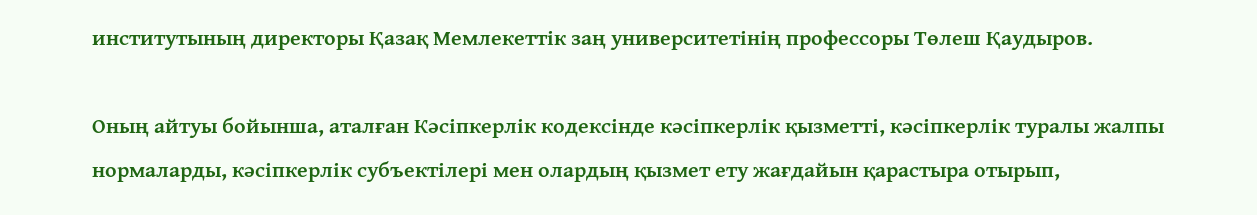институтының директоры Қазақ Мемлекеттік заң университетінің профессоры Төлеш Қаудыров.

Оның айтуы бойынша, аталған Кәсіпкерлік кодексінде кәсіпкерлік қызметті, кәсіпкерлік туралы жалпы нормаларды, кәсіпкерлік субъектілері мен олардың қызмет ету жағдайын қарастыра отырып,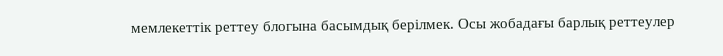мемлекеттік реттеу блогына басымдық берілмек. Осы жобадағы барлық реттеулер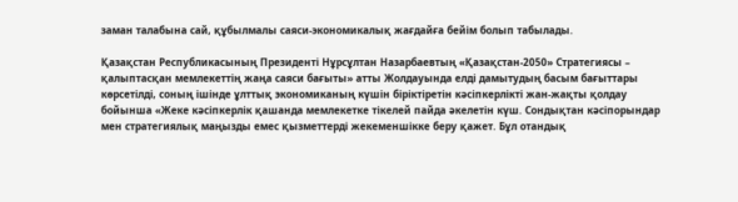заман талабына сай, құбылмалы саяси-экономикалық жағдайға бейім болып табылады.

Қазақстан Республикасының Президенті Нұрсұлтан Назарбаевтың «Қазақстан-2050» Стратегиясы – қалыптасқан мемлекеттің жаңа саяси бағыты» атты Жолдауында елді дамытудың басым бағыттары көрсетілді, соның ішінде ұлттық экономиканың күшін біріктіретін кәсіпкерлікті жан-жақты қолдау бойынша «Жеке кәсіпкерлік қашанда мемлекетке тікелей пайда әкелетін күш. Сондықтан кәсіпорындар мен стратегиялық маңызды емес қызметтерді жекеменшікке беру қажет. Бұл отандық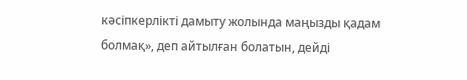кәсіпкерлікті дамыту жолында маңызды қадам болмақ», деп айтылған болатын, дейді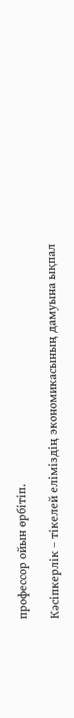профессор ойын өрбітіп.

Кәсіпкерлік – тікелей еліміздің экономикасының дамуына ықпал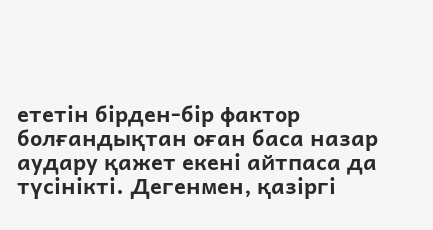ететін бірден-бір фактор болғандықтан оған баса назар аудару қажет екені айтпаса да түсінікті. Дегенмен, қазіргі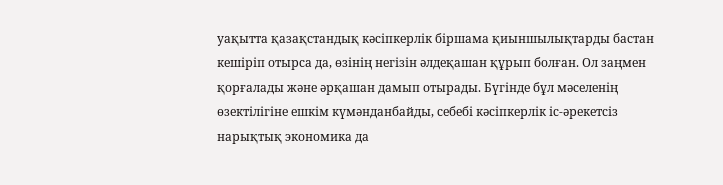уақытта қазақстандық кәсіпкерлік біршама қиыншылықтарды бастан кешіріп отырса да, өзінің негізін әлдеқашан құрып болған. Ол заңмен қорғалады және әрқашан дамып отырады. Бүгінде бұл мәселенің өзектілігіне ешкім күмәнданбайды, себебі кәсіпкерлік іс-әрекетсіз нарықтық экономика да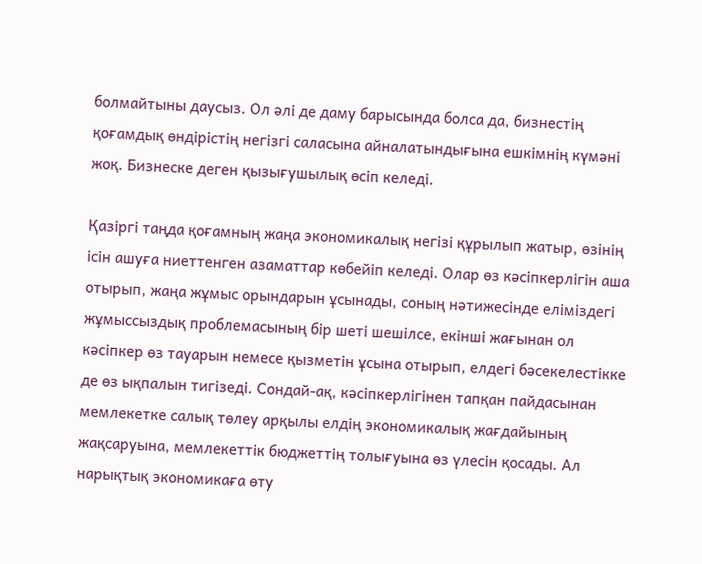болмайтыны даусыз. Ол әлі де даму барысында болса да, бизнестің қоғамдық өндірістің негізгі саласына айналатындығына ешкімнің күмәні жоқ. Бизнеске деген қызығушылық өсіп келеді.

Қазіргі таңда қоғамның жаңа экономикалық негізі құрылып жатыр, өзінің ісін ашуға ниеттенген азаматтар көбейіп келеді. Олар өз кәсіпкерлігін аша отырып, жаңа жұмыс орындарын ұсынады, соның нәтижесінде еліміздегі жұмыссыздық проблемасының бір шеті шешілсе, екінші жағынан ол кәсіпкер өз тауарын немесе қызметін ұсына отырып, елдегі бәсекелестікке де өз ықпалын тигізеді. Сондай-ақ, кәсіпкерлігінен тапқан пайдасынан мемлекетке салық төлеу арқылы елдің экономикалық жағдайының жақсаруына, мемлекеттік бюджеттің толығуына өз үлесін қосады. Ал нарықтық экономикаға өту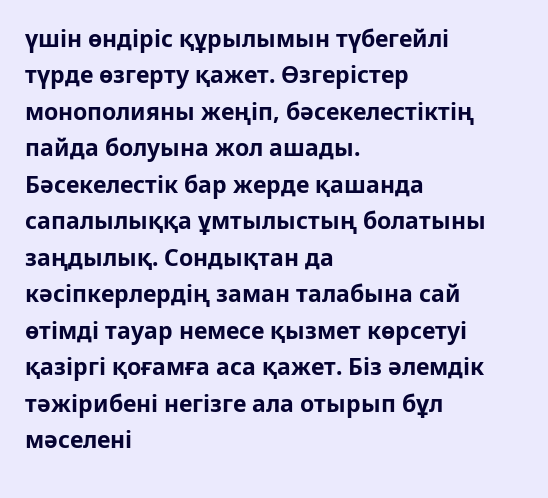үшін өндіріс құрылымын түбегейлі түрде өзгерту қажет. Өзгерістер монополияны жеңіп, бәсекелестіктің пайда болуына жол ашады. Бәсекелестік бар жерде қашанда сапалылыққа ұмтылыстың болатыны заңдылық. Сондықтан да кәсіпкерлердің заман талабына сай өтімді тауар немесе қызмет көрсетуі қазіргі қоғамға аса қажет. Біз әлемдік тәжірибені негізге ала отырып бұл мәселені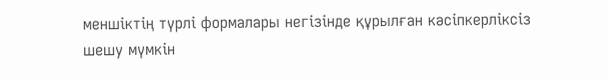меншіктің түрлі формалары негізінде құрылған кәсіпкерліксіз шешу мүмкін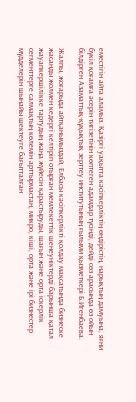еместігін айта аламыз. Қазіргі уақытта кәсіпкерліктің өндірістің, нарықтың дамуына, яғни бүкіл қоғамға әсерін тигізетінін көптеген адамдар түсінді, дейді сөз арасында өз ойын білдірген Азаматтық-құқықтық зерттеу институтының ғылыми қызметкері Б.Игенбаева.

Жалпы, жоғарыда айтқанымыздай, Елбасы кәсіпкерлікті қолдау мақсатында бизнеске жасанды жолмен кедергі келтіріп отырған мемлекеттік шенеуніктерді барынша қатал жауапкершілікке тартудың жаңа жүйесін қарастыруды, шағын және орта іскерлік сегменттерге салмақтың көлемін арттырмастан, микро, кіші, орта және ірі бизнестер мүдделерін шынайы шектеуге бағытталған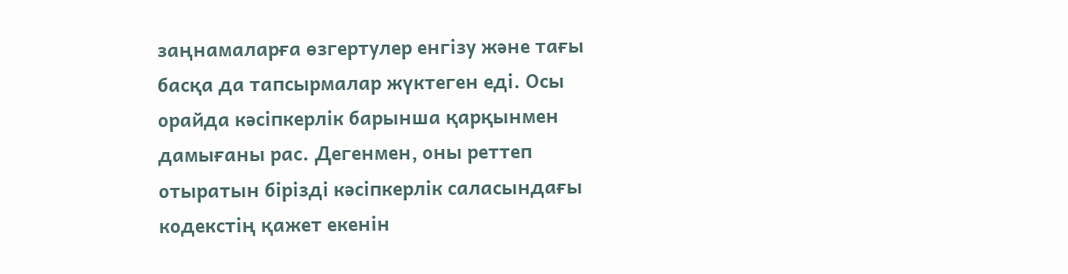заңнамаларға өзгертулер енгізу және тағы басқа да тапсырмалар жүктеген еді. Осы орайда кәсіпкерлік барынша қарқынмен дамығаны рас. Дегенмен, оны реттеп отыратын бірізді кәсіпкерлік саласындағы кодекстің қажет екенін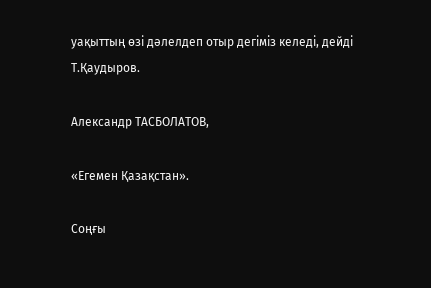уақыттың өзі дәлелдеп отыр дегіміз келеді, дейді Т.Қаудыров.

Александр ТАСБОЛАТОВ,

«Егемен Қазақстан».

Соңғы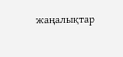жаңалықтар